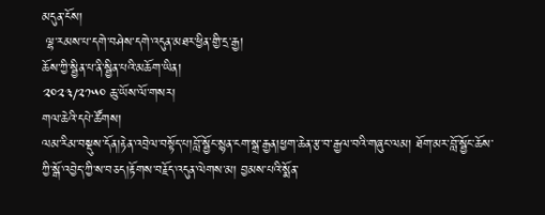མདུན་ངོས།
 ལྷ་རམས་པ་དགེ་བཤེས་དགེ་འདུན་མཐར་ཕྱིན་གྱི་དྲ་རྒྱ།
ཆོས་ཀྱི་སྦྱིན་པ་ནི་སྦྱིན་པའི་མཆོག་ཡིན།
༢༠༢༣/༢༡༥༠ ཆུ་ཡོས་ལོ་གསར།
གལ་ཆེའི་དཔེ་ཚོགས།
ལམ་རིམ་བསྡུས་དོན།རྟེན་འབྲེལ་བསྟོད་པ།བློ་སྦྱོང་སྙན་ངག་སྒྲ་རྒྱན།ཕྱག་ཆེན་རྩ་བ་རྒྱལ་བའི་གཞུང་ལམ། ཐོག་མར་བློ་སྦྱོང་ཆོས་ཀྱི་སྒོ་འབྱེད་ཀྱི་ས་བཅད།རྟོགས་བརྗོད་འདུན་ལེགས་མ། བྱམས་པའི་སྨོན་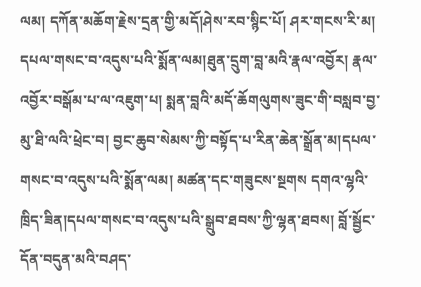ལམ། དཀོན་མཆོག་རྗེས་དྲན་གྱི་མདོ།ཤེས་རབ་སྙིང་པོ། ཤར་གངས་རི་མ། དཔལ་གསང་བ་འདུས་པའི་སྨོན་ལམ།ཐུན་དྲུག་བླ་མའི་རྣལ་འབྱོར། རྣལ་འབྱོར་བསྒོམ་པ་ལ་འཇུག་པ། སྨན་བླའི་མདོ་ཆོགལུགས་ཟུང་གི་བསླབ་བྱ་མུ་ཐི་ལའི་ཕྲེང་བ། བྱང་ཆུབ་སེམས་ཀྱི་བསྟོད་པ་རིན་ཆེན་སྒྲོན་མ།དཔལ་གསང་བ་འདུས་པའི་སྨོན་ལམ། མཚན་དང་གཟུངས་སྔགས དགའ་ལྷའི་ཁྲིད་ཟིན།དཔལ་གསང་བ་འདུས་པའི་སྒྲུབ་ཐབས་ཀྱི་ལྷན་ཐབས། བློ་སྦྱོང་དོན་བདུན་མའི་བཤད་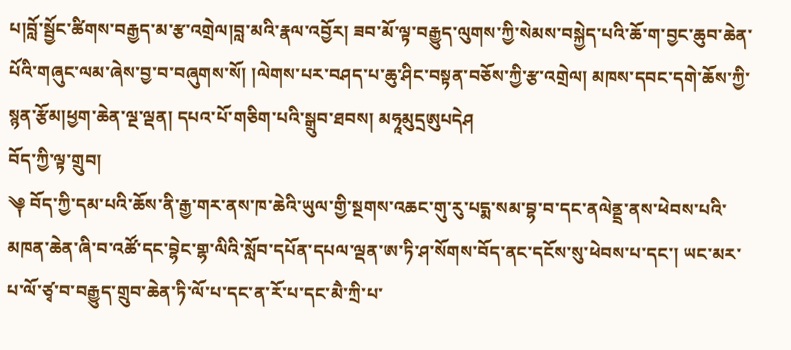པ།བློ་སྦྱོང་ཚིགས་བརྒྱད་མ་རྩ་འགྲེལ།བླ་མའི་རྣལ་འབྱོར། ཟབ་མོ་ལྟ་བརྒྱུད་ལུགས་ཀྱི་སེམས་བསྐྱེད་པའི་ཆོ་ག་བྱང་ཆུབ་ཆེན་པོའི་གཞུང་ལམ་ཞེས་བྱ་བ་བཞུགས་སོ། །ལེགས་པར་བཤད་པ་ཆུ་ཤིང་བསྟན་བཅོས་ཀྱི་རྩ་འགྲེལ། མཁས་དབང་དགེ་ཆོས་ཀྱི་སྙན་རྩོམ།ཕྱག་ཆེན་ལྔ་ལྡན། དཔའ་པོ་གཅིག་པའི་སྒྲུབ་ཐབས། མཧཱམུདྲཨུཔདེཤ
བོད་ཀྱི་ལྟ་གྲུབ།
༆ བོད་ཀྱི་དམ་པའི་ཆོས་ནི་རྒྱ་གར་ནས་ཁ་ཆེའི་ཡུལ་གྱི་སྔགས་འཆང་གུ་རུ་པདྨ་སམ་བྷ་བ་དང་ནལེནྡྲ་ནས་ཕེབས་པའི་མཁན་ཆེན་ཞི་བ་འཚོ་དང་བྷེང་གྷ་ལིའི་སློབ་དཔོན་དཔལ་ལྡན་ཨ་ཏི་ཤ་སོགས་བོད་ནང་དངོས་སུ་ཕེབས་པ་དང་། ཡང་མར་པ་ལོ་ཙྭ་བ་བརྒྱུད་གྲུབ་ཆེན་ཏི་ལོ་པ་དང་ན་རོ་པ་དང་མཻ་ཀྲི་པ་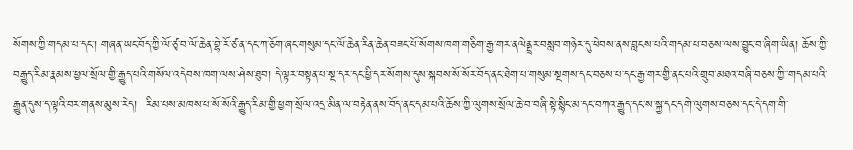སོགས་ཀྱི་གདམ་པ་དང་། གཞན་ཡང་བོད་ཀྱི་ལོ་ཙྭ་བ་ལོ་ཆེན་བྷེ་རོ་ཙ་ན་དང་ཀ་ཅོག་ཞང་གསུམ་དང་ལོ་ཆེན་རིན་ཆེན་བཟང་པོ་སོགས་ཁག་གཅིག་རྒྱ་གར་ནལེནྡྲར་བསླབ་གཉེར་དུ་ཕེབས་ནས་བླངས་པའི་གདམ་པ་བཅས་ལས་བྱུང་བ་ཞིག་ཡིན། ཆོས་ཀྱི་བརྒྱུད་རིམ་རྣམས་ཕྱལ་སྲོལ་གྱི་རྒྱུད་པའི་གསོལ་འདེབས་ཁག་ལས་ཤེས་ཐུབ། དེ་ལྟར་བསྟན་པ་སྔ་དར་དང་ཕྱི་དར་སོགས་དུས་སྐབས་སོ་སོར་བོད་ནང་ཐེག་པ་གསུམ་སྔགས་དང་བཅས་པ་དང་རྒྱ་གར་གྱི་ནང་པའི་གྲུབ་མཐའ་བཞི་བཅས་ཀྱི་་གདམ་པའི་རྒྱུན་དུས་ད་ལྟའི་བར་གནས་མུས་རེད།  རིམ་པས་མཁས་པ་སོ་སོའི་རྒྱུད་རིམ་གྱི་ཕྱག་སྲོལ་འདྲ་མིན་ལ་བརྟེན་ནས་བོད་ནང་དམ་པའི་ཆོས་ཀྱི་ལུགས་སྲོལ་ཆེ་བ་བཞི་སྟེ་སྙིང་མ་དང་བཀའ་རྒྱུད་དང་ས་སྐྱ་དང་དགེ་ལུགས་བཅས་དང་དེ་དག་གི་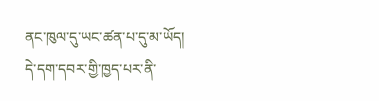ནང་ཁུལ་དུ་ཡང་ཚན་པ་དུ་མ་ཡོད། དེ་དག་དབར་གྱི་ཁྱད་པར་ནི་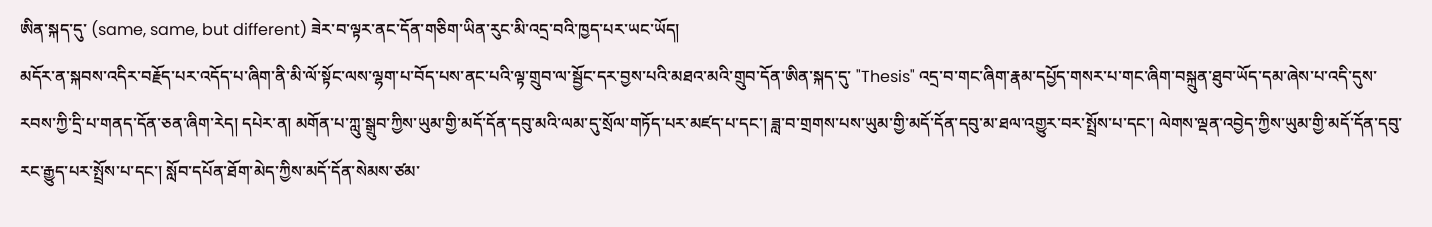ཨིན་སྐད་དུ་ (same, same, but different) ཟེར་བ་ལྟར་ནང་དོན་གཅིག་ཡིན་རུང་མི་འདྲ་བའི་ཁྱད་པར་ཡང་ཡོད།
མདོར་ན་སྐབས་འདིར་བརྗོད་པར་འདོད་པ་ཞིག་ནི་མི་ལོ་སྟོང་ལས་ལྷག་པ་བོད་པས་ནང་པའི་ལྟ་གྲུབ་ལ་སྦྱོང་དར་བྱས་པའི་མཐའ་མའི་གྲུབ་དོན་ཨིན་སྐད་དུ་ "Thesis" འདྲ་བ་གང་ཞིག་རྣམ་དཔྱོད་གསར་པ་གང་ཞིག་བསྐྲུན་ཐུབ་ཡོད་དམ་ཞེས་པ་འདི་དུས་རབས་ཀྱི་དྲི་པ་གནད་དོན་ཅན་ཞིག་རེད། དཔེར་ན། མགོན་པ་ཀླུ་སྒྲུབ་ཀྱིས་ཡུམ་གྱི་མདོ་དོན་དབུ་མའི་ལམ་དུ་སྲོལ་གཏོད་པར་མཛད་པ་དང་། ཟླ་བ་གྲགས་པས་ཡུམ་གྱི་མདོ་དོན་དབུ་མ་ཐལ་འགྱུར་བར་སྤྲོས་པ་དང་། ལེགས་ལྡན་འབྱེད་ཀྱིས་ཡུམ་གྱི་མདོ་དོན་དབུ་རང་རྒྱུད་པར་སྤྲོས་པ་དང་། སློབ་དཔོན་ཐོག་མེད་ཀྱིས་མདོ་དོན་སེམས་ཙམ་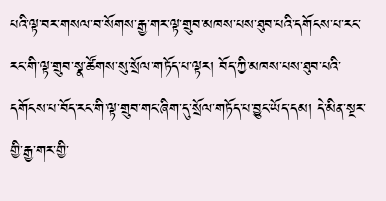པའི་ལྟ་བར་གསལ་བ་སོགས་རྒྱ་གར་ལྟ་གྲུབ་མཁས་པས་ཐུབ་པའི་དགོངས་པ་རང་རང་གི་ལྟ་གྲུབ་སྣ་ཚོགས་སུ་སྲོལ་གཏོད་པ་ལྟར། བོད་ཀྱི་མཁས་པས་ཐུབ་པའི་དགོངས་པ་བོད་རང་གི་ལྟ་གྲུབ་གང་ཞིག་དུ་སྲོལ་གཏོད་པ་བྱུང་ཡོད་དམ། དེ་མིན་སྔར་གྱི་རྒྱ་གར་གྱི་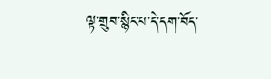ལྟ་གྲུབ་སྙིང་པ་དེ་དག་བོད་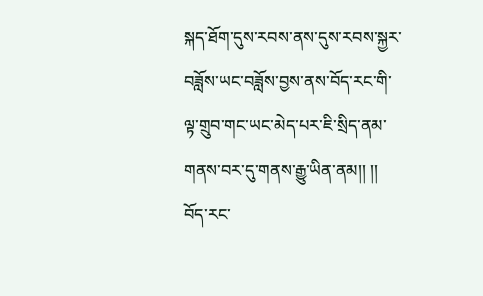སྐད་ཐོག་དུས་རབས་ནས་དུས་རབས་སྐྱར་བཟློས་ཡང་བཟློས་བྱས་ནས་བོད་རང་གི་ལྟ་གྲུབ་གང་ཡང་མེད་པར་ཇི་སྲིད་ནམ་གནས་བར་དུ་གནས་རྒྱུ་ཡིན་ནམ།། །།
བོད་རང་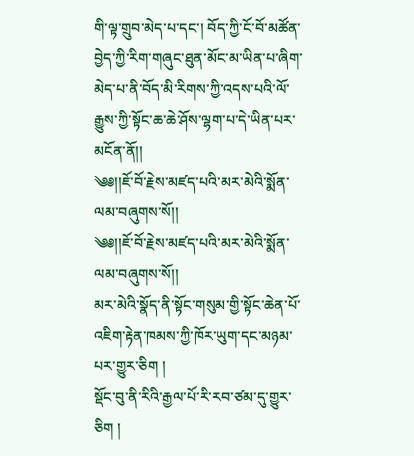གི་ལྟ་གྲུབ་མེད་པ་དང་། བོད་ཀྱི་ངོ་བོ་མཚོན་བྱེད་ཀྱི་རིག་གཞུང་ཐུན་མོང་མ་ཡིན་པ་ཞིག་མེད་པ་ནི་བོད་མི་རིགས་ཀྱི་འདས་པའི་ལོ་རྒྱུས་ཀྱི་སྟོང་ཆ་ཆེ་ཤོས་ལྷག་པ་དེ་ཡིན་པར་མངོན་ནོ།།
༄༅།།ཇོ་བོ་རྗེས་མཛད་པའི་མར་མེའི་སྨོན་ལམ་བཞུགས་སོ།།
༄༅།།ཇོ་བོ་རྗེས་མཛད་པའི་མར་མེའི་སྨོན་ལམ་བཞུགས་སོ།།
མར་མེའི་སྣོད་ནི་སྟོང་གསུམ་གྱི་སྟོང་ཆེན་པོ་འཇིག་རྟེན་ཁམས་ཀྱི་ཁོར་ཡུག་དང་མཉམ་པར་གྱུར་ཅིག །
སྡོང་བུ་ནི་རིའི་རྒྱལ་པོ་རི་རབ་ཙམ་དུ་གྱུར་ཅིག །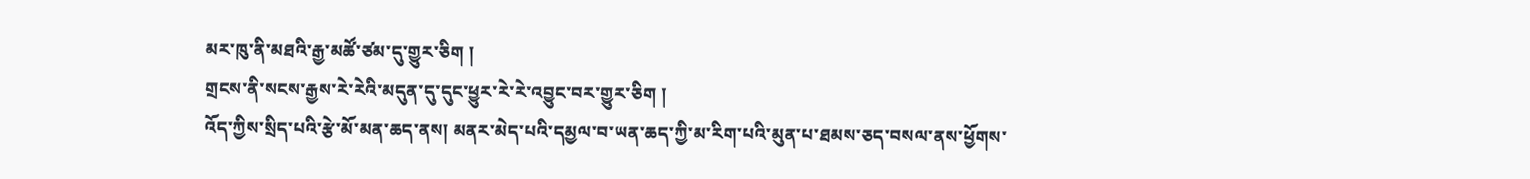མར་ཁུ་ནི་མཐའི་རྒྱ་མཚོ་ཙམ་དུ་གྱུར་ཅིག །
གྲངས་ནི་སངས་རྒྱས་རེ་རེའི་མདུན་དུ་དུང་ཕྱུར་རེ་རེ་འབྱུང་བར་གྱུར་ཅིག །
འོད་ཀྱིས་སྲིད་པའི་རྩེ་མོ་མན་ཆད་ནས། མནར་མེད་པའི་དམྱལ་བ་ཡན་ཆད་ཀྱི་མ་རིག་པའི་མུན་པ་ཐམས་ཅད་བསལ་ནས་ཕྱོགས་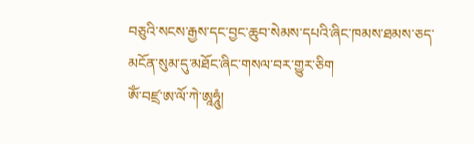བཅུའི་སངས་རྒྱས་དང་བྱང་ཆུབ་སེམས་དཔའི་ཞིང་ཁམས་ཐམས་ཅད་མངོན་སུམ་དུ་མཐོང་ཞིང་གསལ་བར་གྱུར་ཅིག
ཨོཾ་བཛྲ་ཨ་ལོ་ཀེ་ཨཱཧཱུཾ།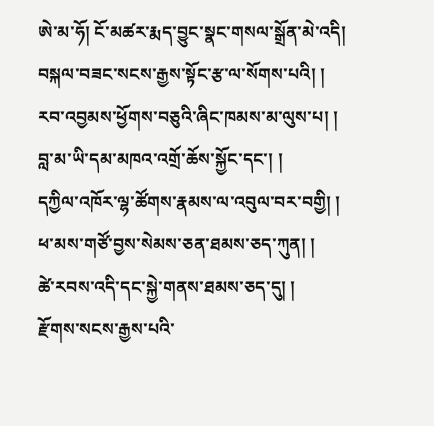ཨེ་མ་ཧོ། ངོ་མཚར་རྨད་བྱུང་སྣང་གསལ་སྒྲོན་མེ་འདི།
བསྐལ་བཟང་སངས་རྒྱས་སྟོང་རྩ་ལ་སོགས་པའི། །
རབ་འབྱམས་ཕྱོགས་བཅུའི་ཞིང་ཁམས་མ་ལུས་པ། །
བླ་མ་ཡི་དམ་མཁའ་འགྲོ་ཆོས་སྐྱོང་དང་། །
དཀྱིལ་འཁོར་ལྷ་ཚོགས་རྣམས་ལ་འབུལ་བར་བགྱི། །
ཕ་མས་གཙོ་བྱས་སེམས་ཅན་ཐམས་ཅད་ཀུན། །
ཚེ་རབས་འདི་དང་སྐྱེ་གནས་ཐམས་ཅད་དུ། །
རྫོགས་སངས་རྒྱས་པའི་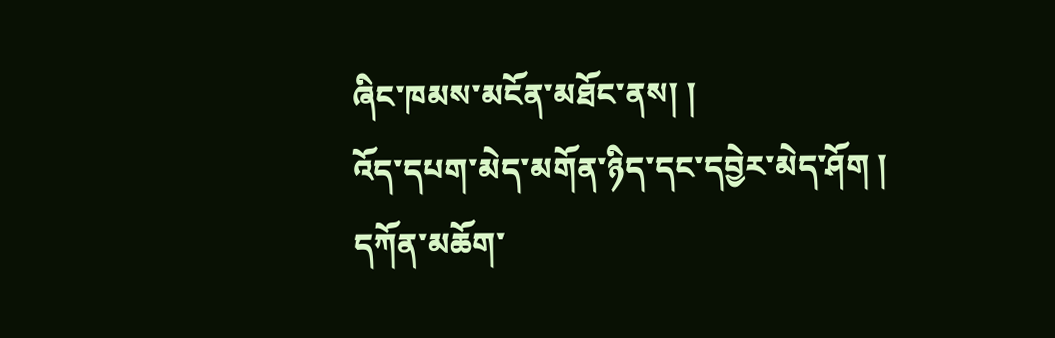ཞིང་ཁམས་མངོན་མཐོང་ནས། །
འོད་དཔག་མེད་མགོན་ཉིད་དང་དབྱེར་མེད་ཤོག །
དཀོན་མཆོག་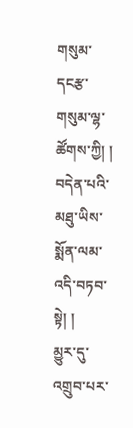གསུམ་དངརྩ་གསུམ་ལྷ་ཚོགས་ཀྱི། །
བདེན་པའི་མཐུ་ཡིས་སྨོན་ལམ་འདི་བཏབ་སྟེ། །
མྱུར་དུ་འགྲུབ་པར་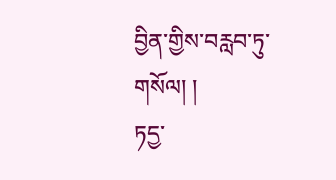བྱིན་གྱིས་བརླབ་ཏུ་གསོལ། །
ཏདྱ་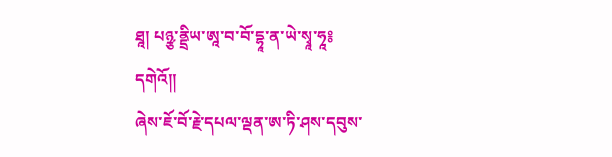ཐཱ། པཉྩ་ནྡྲིཡ་ཨཱ་བ་བོ་དྷཱ་ན་ཡེ་སྭཱ་ཧཱ༔
དགེའོ།།
ཞེས་ཇོ་བོ་རྗེ་དཔལ་ལྡན་ཨ་ཏི་ཤས་དབུས་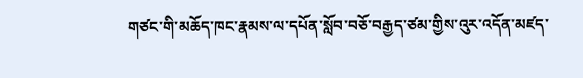གཙང་གི་མཆོད་ཁང་རྣམས་ལ་དཔོན་སློབ་བཅོ་བརྒྱད་ཙམ་གྱིས་འུར་འདོན་མཛད་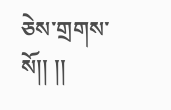ཅེས་གྲགས་སོ།། །།